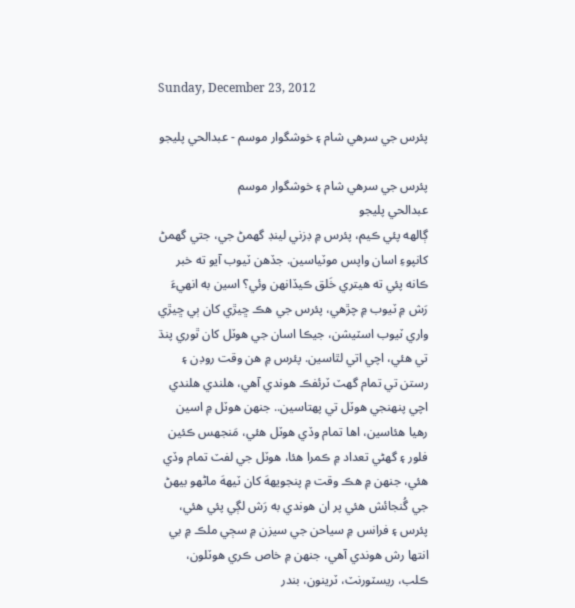Sunday, December 23, 2012

پئرس جي سرهي شام ۽ خوشگوار موسم - عبدالحي پليجو

پئرس جي سرهي شام ۽ خوشگوار موسم
عبدالحي پليجو
ڳالهه پئي ڪيم، پئرس ۾ ڊزني لينڊ گهمڻ جي، جتي گهمڻ کانپوءِ اسان واپس موٽياسين. جڏهن ٽيوب آيو ته خبر ڪانه پئي ته هيتري خَلق ڪيڏانهن وئي؟ اسين به انهيءَ رَش ۾ ٽيوب ۾ چڙهي، پئرس جي هڪ ڇيڙي کان ٻي ڇيڙي واري ٽيوب اسٽيشن، جيڪا اسان جي هوٽل کان ٿوري پنڌ تي هئي، اچي اتي لٿاسين. پئرس ۾ هن وقت روڊن ۽ رستن تي تمام گهٽ ٽرئفڪ هوندي آهي، هلندي هلندي اچي پنهنجي هوٽل تي پهتاسين.. جنهن هوٽل ۾ اسين رهيا هئاسين، اها تمام وڏي هوٽل هئي، مَنجهس ڪئين فلور ۽ گهڻي تعداد ۾ ڪمرا هئا، هوٽل جي لفٽ تمام وڏي هئي، جنهن ۾ هڪ وقت ۾ پنجويههَ کان ٽيههَ ماڻهو بيهڻ جي گُنجائش هئي پر ان هوندي به رَش لڳي پئي هئي، پئرس ۽ فرانس ۾ سياحن جي سيزن ۾ سڄي ملڪ ۾ بي انتها رش هوندي آهي، جنهن ۾ خاص ڪري هوٽلون، ڪلب، ريسٽورنٽ، ٽرينون، بندر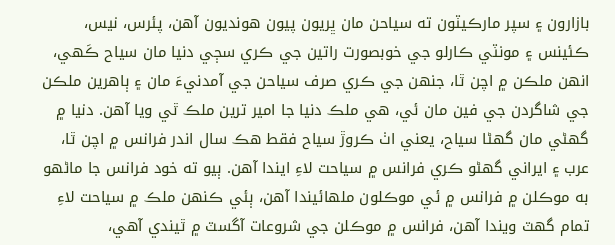بازارون ۽ سپر مارڪيٽون ته سياحن مان ڀريون پيون هونديون آهن، پئرس، نيس، ڪئينس ۽ مونٽي ڪارلو جي خوبصورت راتين جي ڪري سڄي دنيا مان سياح ڪَهي، انهن ملڪن ۾ اچن ٿا، جنهن جي ڪري صرف سياحن جي آمدنيءَ مان ۽ ٻاهرين ملڪن جي شاگردن جي فين مان ئي، هي ملڪ دنيا جا امير ترين ملڪ ٿي ويا آهن. دنيا ۾ گهڻي مان گهڻا سياح، يعني اٺ ڪروڙ سياح فقط هڪ سال اندر فرانس ۾ اچن ٿا،  عرب ۽ ايراني گهڻو ڪري فرانس ۾ سياحت لاءِ ايندا آهن. ٻيو ته خود فرانس جا ماڻهو به موڪلن ۾ فرانس ۾ ئي موڪلون ملهائيندا آهن، ٻئي ڪنهن ملڪ ۾ سياحت لاءِ تمام گهٽ ويندا آهن، فرانس ۾ موڪلن جي شروعات آگسٽ ۾ ٿيندي آهي،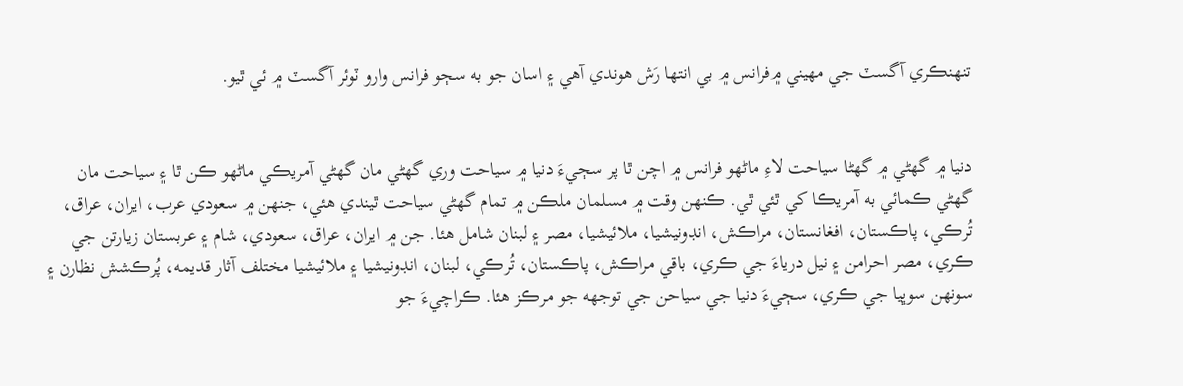تنهنڪري آگسٽ جي مهيني ۾فرانس ۾ بي انتها رَش هوندي آهي ۽ اسان جو به سڄو فرانس وارو ٽوئر آگسٽ ۾ ئي ٿيو.


دنيا ۾ گهڻي ۾ گهڻا سياحت لاءِ ماڻهو فرانس ۾ اچن ٿا پر سڄيءَ دنيا ۾ سياحت وري گهڻي مان گهڻي آمريڪي ماڻهو ڪن ٿا ۽ سياحت مان گهڻي ڪمائي به آمريڪا کي ٿئي ٿي. ڪنهن وقت ۾ مسلمان ملڪن ۾ تمام گهڻي سياحت ٿيندي هئي، جنهن ۾ سعودي عرب، ايران، عراق، تُرڪي، پاڪستان، افغانستان، مراڪش، انڊونيشيا، ملائيشيا، مصر ۽ لبنان شامل هئا. جن ۾ ايران، عراق، سعودي، شام ۽ عربستان زيارتن جي ڪري، مصر احرامن ۽ نيل درياءَ جي ڪري، باقي مراڪش، پاڪستان، تُرڪي، لبنان، انڊونيشيا ۽ ملائيشيا مختلف آثار قديمه، پُرڪشش نظارن ۽ سونهن سوڀيا جي ڪري، سڄيءَ دنيا جي سياحن جي توجهه جو مرڪز هئا. ڪراچيءَ جو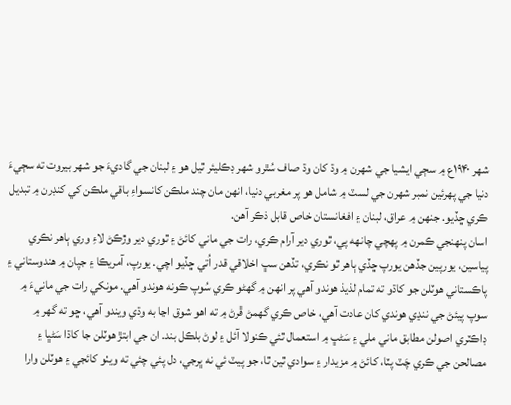شهر ۱۹۴۰ع ۾ سڄي ايشيا جي شهرن ۾ وڌ کان وڌ صاف سُٿرو شهر ڊڪليئر ٿيل هو ۽ لبنان جي گاديءَ جو شهر بيروت ته سڄيءَ دنيا جي پهرئين نمبر شهرن جي لسٽ ۾ شامل هو پر مغربي دنيا، انهن مان چند ملڪن کانسواءِ باقي ملڪن کي کنڊرن ۾ تبديل ڪري ڇڏيو. جنهن ۾ عراق، لبنان ۽ افغانستان خاص قابل ذڪر آهن.
اسان پنهنجي ڪمرن ۾ پهچي چانهه پي، ٿوري دير آرام ڪري، رات جي ماني کائڻ ۽ ٿوري دير وڙڪڻ لاءِ وري ٻاهر نڪري پياسين، يورپين جڏهن يورپ ڇڏي ٻاهر ٿو نڪري، تڏهن سڀ اخلاقي قدر اُتي ڇڏيو اچي. يورپ، آمريڪا ۽ جپان ۾ هندوستاني ۽ پاڪستاني هوٽلن جو کاڌو ته تمام لذيذ هوندو آهي پر انهن ۾ گهڻو ڪري سُوپ ڪونه هوندو آهي. مونکي رات جي مانيءَ ۾ سوپ پيئڻ جي ننڍي هوندي کان عادت آهي، خاص ڪري گهمڻ ڦرڻ ۾ ته اهو شوق اڃا به وڌي ويندو آهي، ڇو ته گهر ۾ ڊاڪٽري اصولن مطابق ماني ملي ۽ سَڻڀ ۾ استعمال ٿئي ڪنولا آئل ۽ لوڻ بلڪل بند. ان جي ابتڙ هوٽلن جا کاڌا سَڻڀا ۽ مصالحن جي ڪري چَٽ پٽا، کائڻ ۾ مزيدار ۽ سوادي ٿين ٿا، جو پيٽ ئي نه ڀرجي، دل پئي چئي ته ويٺو کائجي ۽ هوٽلن وارا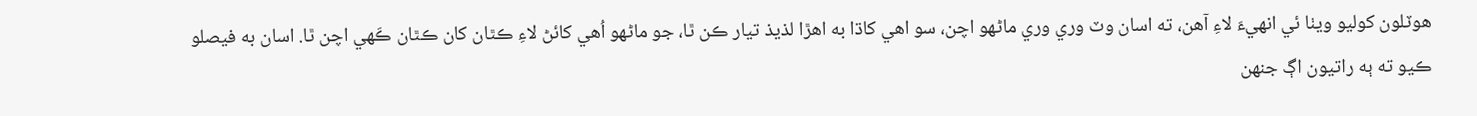هوٽلون کوليو ويٺا ئي انهيءَ لاءِ آهن، ته اسان وٽ وري وري ماڻهو اچن، سو اهي کاڌا به اهڙا لذيذ تيار ڪن ٿا، جو ماڻهو اُهي کائڻ لاءِ ڪٿان کان ڪٿان ڪَهي اچن ٿا. اسان به فيصلو ڪيو ته ٻه راتيون اڳ جنهن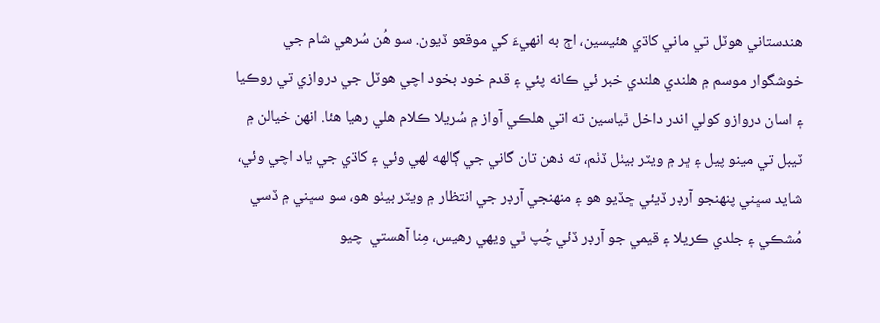هندستاني هوٽل تي ماني کاڌي هئيسين، اڄ به انهيءَ کي موقعو ڏيون. سو هُن سُرهي شام جي خوشگوار موسم ۾ هلندي هلندي خبر ئي ڪانه پئي ۽ قدم خود بخود اچي هوٽل جي دروازي تي روڪيا ۽ اسان دروازو کولي اندر داخل ٿياسين ته اتي هلڪي آواز ۾ سُريلا ڪلام هلي رهيا هئا. انهن خيالن ۾ ٽيبل تي مينو پيل ۽ ڀر ۾ ويٽر بيٺل ڏٺم، ته ذهن تان گاني جي ڳالهه لهي وئي ۽ کاڌي جي ياد اچي وئي، شايد سڀني پنهنجو آرڊر ڏيئي ڇڏيو هو ۽ منهنجي آرڊر جي انتظار ۾ ويٽر بيٺو هو، سو سڀني ۾ ڏسي مُشڪي ۽ جلدي ڪريلا ۽ قيمي جو آرڊر ڏئي چُپ ٿي ويهي رهيس، مِنا آهستي  چيو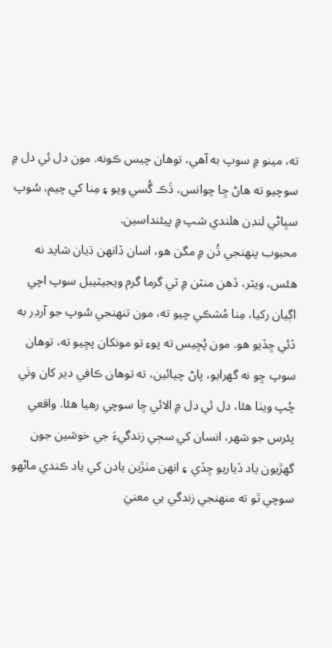ته، مينو ۾ سوپ به آهي، توهان چيس ڪونه. مون دل ئي دل ۾ سوچيو ته هاڻ ڇا چوانس، ڌَڪ گُسي ويو ۽ مِنا کي چيم، سُوپ سڀاڻي لنڊن هلندي شپ ۾ پيئنداسين.
محبوب پنهنجي ڌُن ۾ مگن هو، اسان ڏانهن ڌيان شايد نه هئس، ويٽر، ڏهن منٽن ۾ ٽي گرما گرم ويجيٽيبل سوپ اچي اڳيان رکيا، مِنا مُشڪي چيو ته، مون تنهنجي سُوپ جو آرڊر به ڏئي ڇڏيو هو. مون پُڇيس ته پوءِ تو مونکان پڇيو ته، توهان سوپ ڇو نه گهرايو، پاڻ چيائين، ته توهان ڪافي دير کان وٺي چُپ ويٺا هئا، دل ئي دل ۾ الائي ڇا سوچي رهيا هئا. واقعي پئرس جو شهر، انسان کي سڄي زندگيءَ جي خوشين جون گهڙيون ياد ڏياريو ڇڏي ۽ انهن مٺڙين يادن کي ياد ڪندي ماڻهو سوچي ٿو ته منهنجي زندگي بي معنيٰ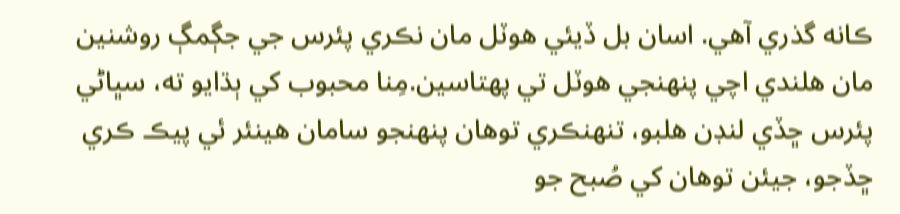ڪانه گذري آهي. اسان بل ڏيئي هوٽل مان نڪري پئرس جي جڳمڳ روشنين مان هلندي اچي پنهنجي هوٽل تي پهتاسين.مِنا محبوب کي ٻڌايو ته، سڀاڻي پئرس ڇڏي لنڊن هلبو، تنهنڪري توهان پنهنجو سامان هينئر ئي پيڪ ڪري ڇڏجو، جيئن توهان کي صُبح جو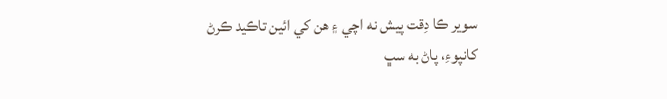سوير ڪا دِقت پيش نه اچي ۽ هن کي ائين تاڪيد ڪرڻ کانپوءِ، پاڻ به سڀ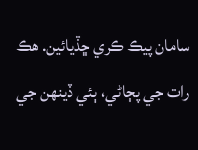سامان پيڪ ڪري ڇڏيائين. هڪ رات جي پڄاڻي، ٻئي ڏينهن جي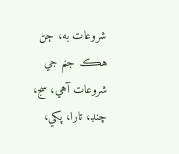شروعات به، ڄڻ هڪ جنم جي شروعات آهي، سج، چنڊ، تارا، پکي،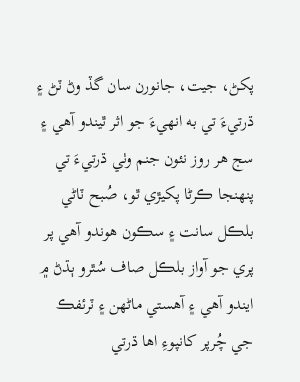پکڻ، جيت، جانورن سان گڏ وڻ ٽڻ ۽ ڌرتيءَ تي به انهيءَ جو اثر ٿيندو آهي ۽ سج هر روز نئون جنم وٺي ڌرتيءَ تي پنهنجا ڪرڻا پکيڙي ٿو، صُبح ٽاڻي بلڪل سانت ۽ سڪون هوندو آهي پر پري جو آواز بلڪل صاف سُٿرو ٻڌڻ ۾ ايندو آهي ۽ آهستي ماڻهن ۽ ٽرئفڪ جي چُرپر کانپوءِ اها ڌرتي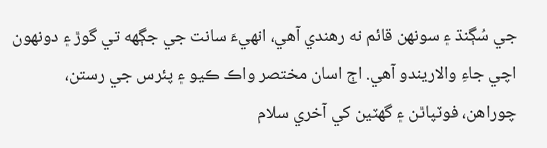جي سُڳنڌ ۽ سونهن قائم نه رهندي آهي، انهيءَ سانت جي جڳهه تي گوڙ ۽ دونهون اچي جاءِ والاريندو آهي. اڄ اسان مختصر واڪ ڪيو ۽ پئرس جي رستن، چوراهن، فوٽپاٿن ۽ گهٽين کي آخري سلام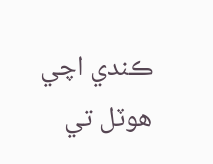ڪندي اچي هوٽل تي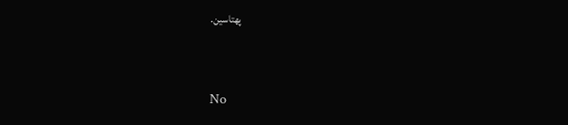پهتاسين.


No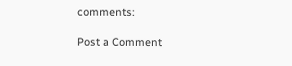comments:

Post a Comment